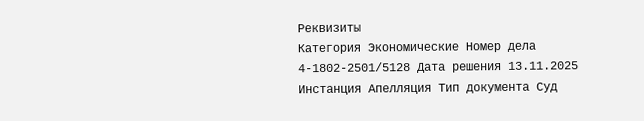Реквизиты
Категория Экономические Номер дела 4-1802-2501/5128 Дата решения 13.11.2025 Инстанция Апелляция Тип документа Суд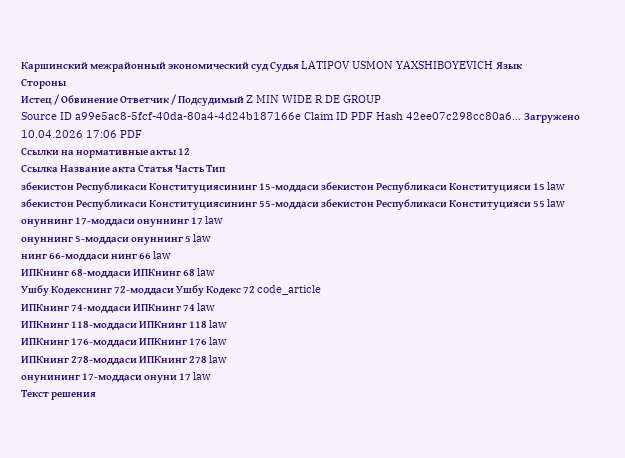Каршинский межрайонный экономический суд Судья LATIPOV USMON YAXSHIBOYEVICH Язык
Стороны
Истец / Обвинение Ответчик / Подсудимый Z MIN WIDE R DE GROUP
Source ID a99e5ac8-5fcf-40da-80a4-4d24b187166e Claim ID PDF Hash 42ee07c298cc80a6... Загружено 10.04.2026 17:06 PDF
Ссылки на нормативные акты 12
Ссылка Название акта Статья Часть Тип
збекистон Республикаси Конституциясининг 15-моддаси збекистон Республикаси Конституцияси 15 law
збекистон Республикаси Конституциясининг 55-моддаси збекистон Республикаси Конституцияси 55 law
онуннинг 17-моддаси онуннинг 17 law
онуннинг 5-моддаси онуннинг 5 law
нинг 66-моддаси нинг 66 law
ИПКнинг 68-моддаси ИПКнинг 68 law
Ушбу Кодекснинг 72-моддаси Ушбу Кодекс 72 code_article
ИПКнинг 74-моддаси ИПКнинг 74 law
ИПКнинг 118-моддаси ИПКнинг 118 law
ИПКнинг 176-моддаси ИПКнинг 176 law
ИПКнинг 278-моддаси ИПКнинг 278 law
онунининг 17-моддаси онуни 17 law
Текст решения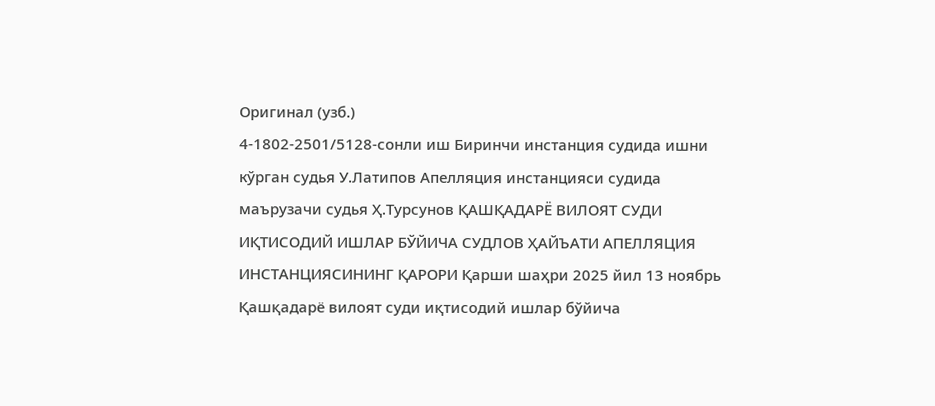Оригинал (узб.)
4-1802-2501/5128-сонли иш Биринчи инстанция судида ишни кўрган судья У.Латипов Апелляция инстанцияси судида маърузачи судья Ҳ.Турсунов ҚАШҚАДАРЁ ВИЛОЯТ СУДИ ИҚТИСОДИЙ ИШЛАР БЎЙИЧА СУДЛОВ ҲАЙЪАТИ АПЕЛЛЯЦИЯ ИНСТАНЦИЯСИНИНГ ҚАРОРИ Қарши шаҳри 2025 йил 13 ноябрь Қашқадарё вилоят суди иқтисодий ишлар бўйича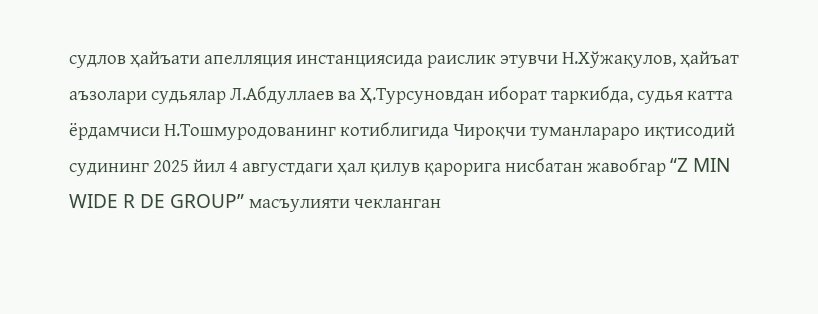судлов ҳайъати апелляция инстанциясида раислик этувчи Н.Хўжақулов, ҳайъат аъзолари судьялар Л.Абдуллаев ва Ҳ.Турсуновдан иборат таркибда, судья катта ёрдамчиси Н.Тошмуродованинг котиблигида Чироқчи туманлараро иқтисодий судининг 2025 йил 4 августдаги ҳал қилув қарорига нисбатан жавобгар “Z MIN WIDE R DE GROUP” масъулияти чекланган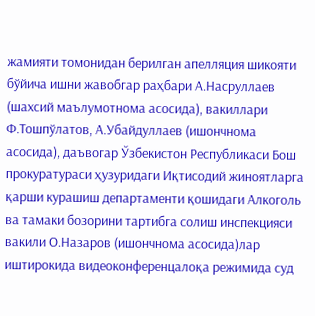жамияти томонидан берилган апелляция шикояти бўйича ишни жавобгар раҳбари А.Насруллаев (шахсий маълумотнома асосида), вакиллари Ф.Тошпўлатов, А.Убайдуллаев (ишончнома асосида), даъвогар Ўзбекистон Республикаси Бош прокуратураси ҳузуридаги Иқтисодий жиноятларга қарши курашиш департаменти қошидаги Алкоголь ва тамаки бозорини тартибга солиш инспекцияси вакили О.Назаров (ишончнома асосида)лар иштирокида видеоконференцалоқа режимида суд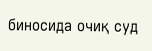биносида очиқ суд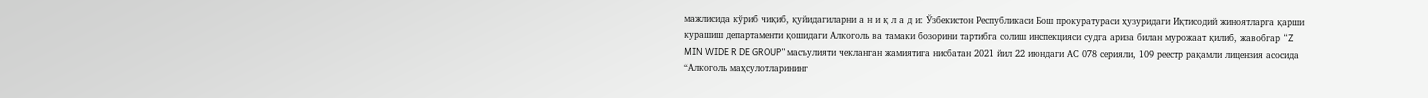мажлисида кўриб чиқиб, қуйидагиларни а н и қ л а д и: Ўзбекистон Республикаси Бош прокуратураси ҳузуридаги Иқтисодий жиноятларга қарши курашиш департаменти қошидаги Алкоголь ва тамаки бозорини тартибга солиш инспекцияси судга ариза билан мурожаат қилиб, жавобгар “Z MIN WIDE R DE GROUP” масъулияти чекланган жамиятига нисбатан 2021 йил 22 июндаги АС 078 серияли, 109 реестр рақамли лицензия асосида “Алкоголь маҳсулотларининг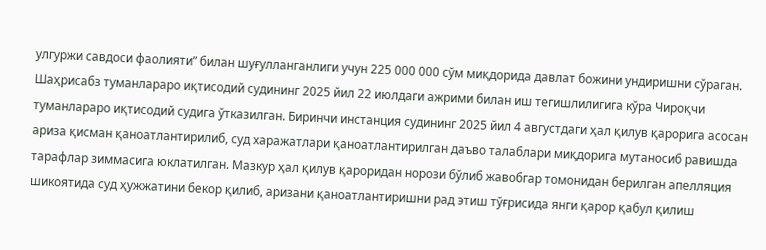улгуржи савдоси фаолияти” билан шуғулланганлиги учун 225 000 000 сўм миқдорида давлат божини ундиришни сўраган. Шаҳрисабз туманлараро иқтисодий судининг 2025 йил 22 июлдаги ажрими билан иш тегишлилигига кўра Чироқчи туманлараро иқтисодий судига ўтказилган. Биринчи инстанция судининг 2025 йил 4 августдаги ҳал қилув қарорига асосан ариза қисман қаноатлантирилиб, суд харажатлари қаноатлантирилган даъво талаблари миқдорига мутаносиб равишда тарафлар зиммасига юклатилган. Мазкур ҳал қилув қароридан норози бўлиб жавобгар томонидан берилган апелляция шикоятида суд ҳужжатини бекор қилиб, аризани қаноатлантиришни рад этиш тўғрисида янги қарор қабул қилиш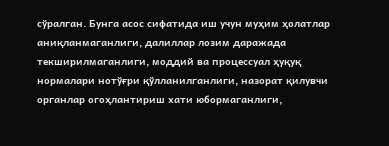сўралган. Бунга асос сифатида иш учун муҳим ҳолатлар аниқланмаганлиги, далиллар лозим даражада текширилмаганлиги, моддий ва процессуал ҳуқуқ нормалари нотўғри қўлланилганлиги, назорат қилувчи органлар огоҳлантириш хати юбормаганлиги,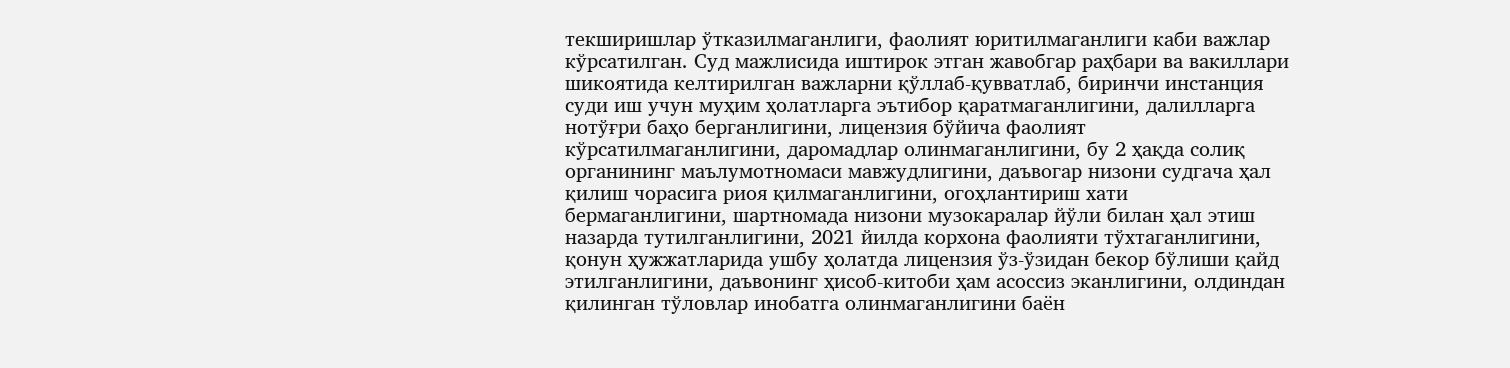текширишлар ўтказилмаганлиги, фаолият юритилмаганлиги каби важлар кўрсатилган. Суд мажлисида иштирок этган жавобгар раҳбари ва вакиллари шикоятида келтирилган важларни қўллаб-қувватлаб, биринчи инстанция суди иш учун муҳим ҳолатларга эътибор қаратмаганлигини, далилларга нотўғри баҳо берганлигини, лицензия бўйича фаолият кўрсатилмаганлигини, даромадлар олинмаганлигини, бу 2 ҳақда солиқ органининг маълумотномаси мавжудлигини, даъвогар низони судгача ҳал қилиш чорасига риоя қилмаганлигини, огоҳлантириш хати бермаганлигини, шартномада низони музокаралар йўли билан ҳал этиш назарда тутилганлигини, 2021 йилда корхона фаолияти тўхтаганлигини, қонун ҳужжатларида ушбу ҳолатда лицензия ўз-ўзидан бекор бўлиши қайд этилганлигини, даъвонинг ҳисоб-китоби ҳам асоссиз эканлигини, олдиндан қилинган тўловлар инобатга олинмаганлигини баён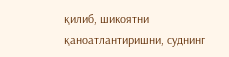қилиб, шикоятни қаноатлантиришни, суднинг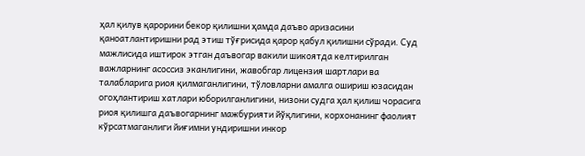ҳал қилув қарорини бекор қилишни ҳамда даъво аризасини қаноатлантиришни рад этиш тўғрисида қарор қабул қилишни сўради. Суд мажлисида иштирок этган даъвогар вакили шикоятда келтирилган важларнинг асоссиз эканлигини, жавобгар лицензия шартлари ва талабларига риоя қилмаганлигини, тўловларни амалга ошириш юзасидан огоҳлантириш хатлари юборилганлигини, низони судга ҳал қилиш чорасига риоя қилишга даъвогарнинг мажбурияти йўқлигини, корхонанинг фаолият кўрсатмаганлиги йиғимни ундиришни инкор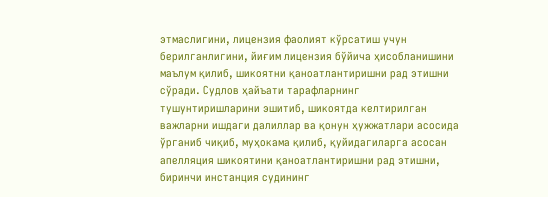этмаслигини, лицензия фаолият кўрсатиш учун берилганлигини, йиғим лицензия бўйича ҳисобланишини маълум қилиб, шикоятни қаноатлантиришни рад этишни сўради. Судлов ҳайъати тарафларнинг тушунтиришларини эшитиб, шикоятда келтирилган важларни ишдаги далиллар ва қонун ҳужжатлари асосида ўрганиб чиқиб, муҳокама қилиб, қуйидагиларга асосан апелляция шикоятини қаноатлантиришни рад этишни, биринчи инстанция судининг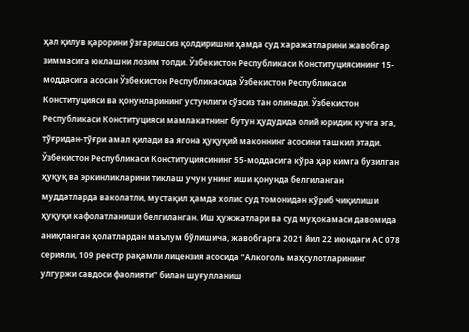ҳал қилув қарорини ўзгаришсиз қолдиришни ҳамда суд харажатларини жавобгар зиммасига юклашни лозим топди. Ўзбекистон Республикаси Конституциясининг 15-моддасига асосан Ўзбекистон Республикасида Ўзбекистон Республикаси Конституцияси ва қонунларининг устунлиги сўзсиз тан олинади. Ўзбекистон Республикаси Конституцияси мамлакатнинг бутун ҳудудида олий юридик кучга эга, тўғридан-тўғри амал қилади ва ягона ҳуқуқий маконнинг асосини ташкил этади. Ўзбекистон Республикаси Конституциясининг 55-моддасига кўра ҳар кимга бузилган ҳуқуқ ва эркинликларини тиклаш учун унинг иши қонунда белгиланган муддатларда ваколатли, мустақил ҳамда холис суд томонидан кўриб чиқилиши ҳуқуқи кафолатланиши белгиланган. Иш ҳужжатлари ва суд муҳокамаси давомида аниқланган ҳолатлардан маълум бўлишича, жавобгарга 2021 йил 22 июндаги АС 078 серияли, 109 реестр рақамли лицензия асосида “Алкоголь маҳсулотларининг улгуржи савдоси фаолияти” билан шуғулланиш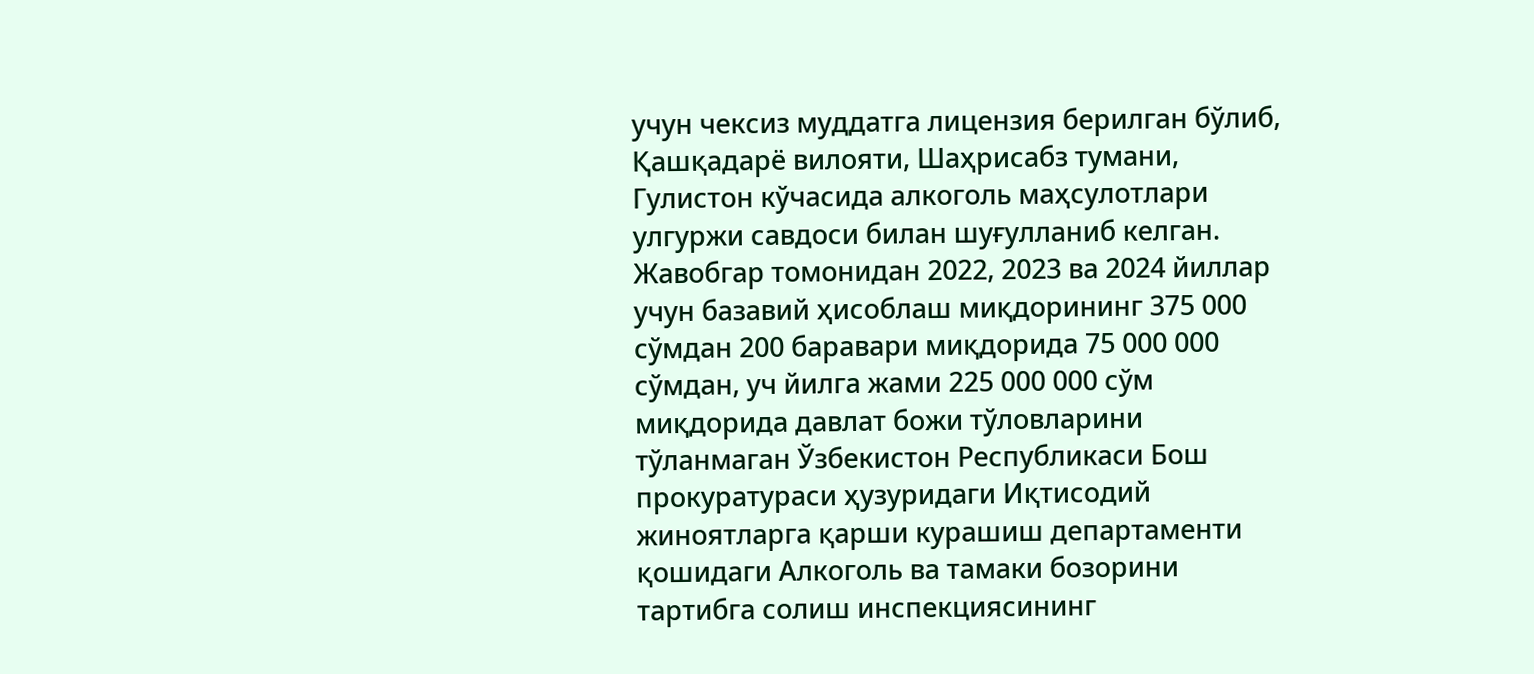учун чексиз муддатга лицензия берилган бўлиб, Қашқадарё вилояти, Шаҳрисабз тумани, Гулистон кўчасида алкоголь маҳсулотлари улгуржи савдоси билан шуғулланиб келган. Жавобгар томонидан 2022, 2023 ва 2024 йиллар учун базавий ҳисоблаш миқдорининг 375 000 сўмдан 200 баравари миқдорида 75 000 000 сўмдан, уч йилга жами 225 000 000 сўм миқдорида давлат божи тўловларини тўланмаган Ўзбекистон Республикаси Бош прокуратураси ҳузуридаги Иқтисодий жиноятларга қарши курашиш департаменти қошидаги Алкоголь ва тамаки бозорини тартибга солиш инспекциясининг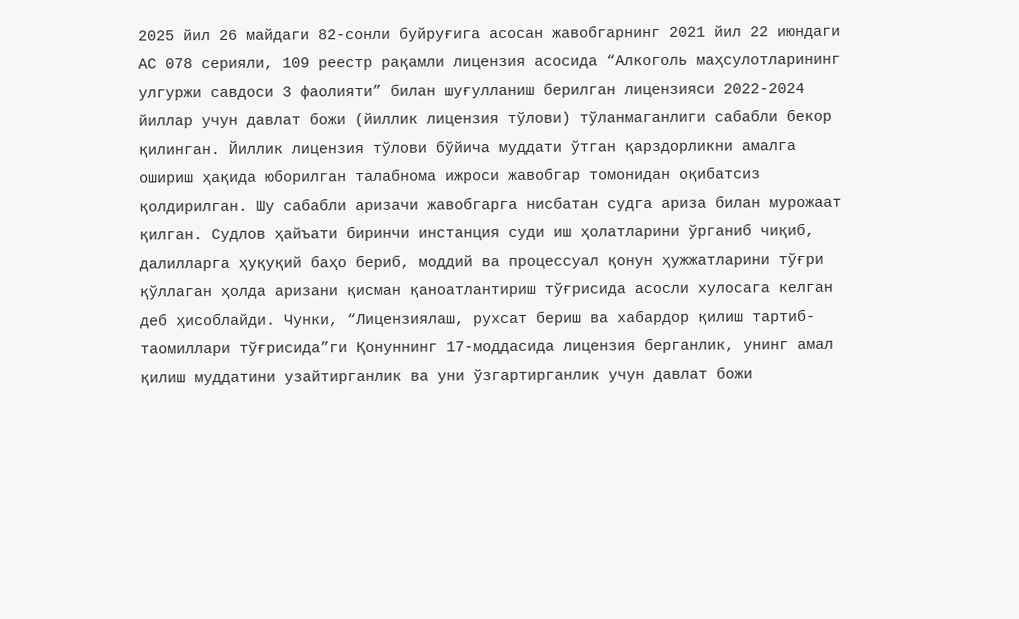2025 йил 26 майдаги 82-сонли буйруғига асосан жавобгарнинг 2021 йил 22 июндаги АС 078 серияли, 109 реестр рақамли лицензия асосида “Алкоголь маҳсулотларининг улгуржи савдоси 3 фаолияти” билан шуғулланиш берилган лицензияси 2022-2024 йиллар учун давлат божи (йиллик лицензия тўлови) тўланмаганлиги сабабли бекор қилинган. Йиллик лицензия тўлови бўйича муддати ўтган қарздорликни амалга ошириш ҳақида юборилган талабнома ижроси жавобгар томонидан оқибатсиз қолдирилган. Шу сабабли аризачи жавобгарга нисбатан судга ариза билан мурожаат қилган. Судлов ҳайъати биринчи инстанция суди иш ҳолатларини ўрганиб чиқиб, далилларга ҳуқуқий баҳо бериб, моддий ва процессуал қонун ҳужжатларини тўғри қўллаган ҳолда аризани қисман қаноатлантириш тўғрисида асосли хулосага келган деб ҳисоблайди. Чунки, “Лицензиялаш, рухсат бериш ва хабардор қилиш тартиб-таомиллари тўғрисида”ги Қонуннинг 17-моддасида лицензия берганлик, унинг амал қилиш муддатини узайтирганлик ва уни ўзгартирганлик учун давлат божи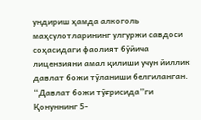ундириш ҳамда алкоголь маҳсулотларининг улгуржи савдоси соҳасидаги фаолият бўйича лицензияни амал қилиши учун йиллик давлат божи тўланиши белгиланган. “Давлат божи тўғрисида”ги Қонуннинг 5-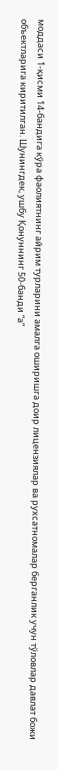моддаси 1-қисми 14-бандига кўра фаолиятнинг айрим турларини амалга оширишга доир лицензиялар ва рухсатномалар берганлик учун тўловлар давлат божи объектларига киритилган. Шунингдек, ушбу Қонуннинг 50-банди “а”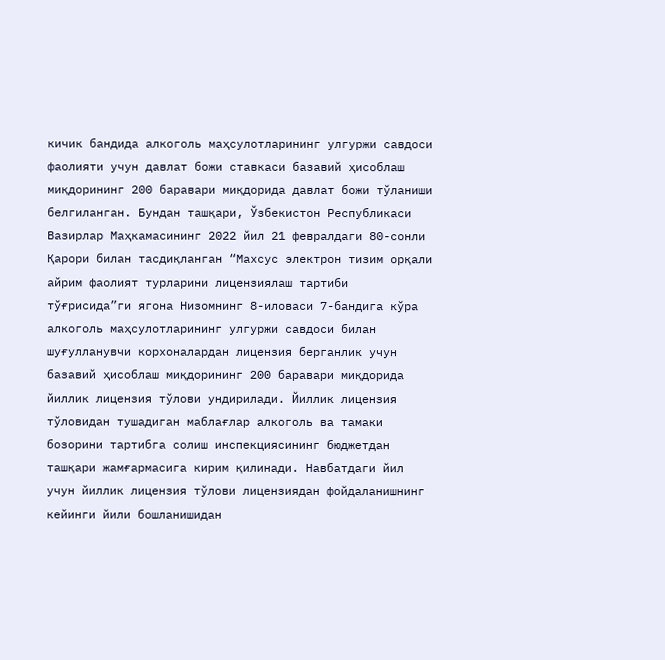кичик бандида алкоголь маҳсулотларининг улгуржи савдоси фаолияти учун давлат божи ставкаси базавий ҳисоблаш миқдорининг 200 баравари миқдорида давлат божи тўланиши белгиланган. Бундан ташқари, Ўзбекистон Республикаси Вазирлар Маҳкамасининг 2022 йил 21 февралдаги 80-сонли Қарори билан тасдиқланган “Махсус электрон тизим орқали айрим фаолият турларини лицензиялаш тартиби тўғрисида”ги ягона Низомнинг 8-иловаси 7-бандига кўра алкоголь маҳсулотларининг улгуржи савдоси билан шуғулланувчи корхоналардан лицензия берганлик учун базавий ҳисоблаш миқдорининг 200 баравари миқдорида йиллик лицензия тўлови ундирилади. Йиллик лицензия тўловидан тушадиган маблағлар алкоголь ва тамаки бозорини тартибга солиш инспекциясининг бюджетдан ташқари жамғармасига кирим қилинади. Навбатдаги йил учун йиллик лицензия тўлови лицензиядан фойдаланишнинг кейинги йили бошланишидан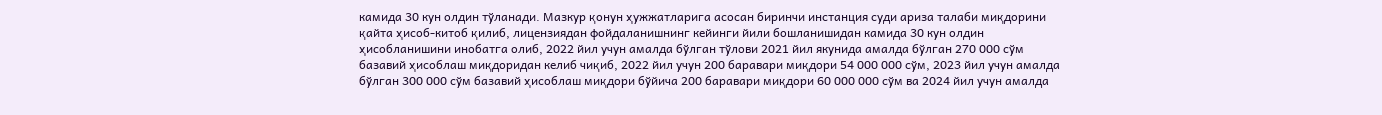камида 30 кун олдин тўланади. Мазкур қонун ҳужжатларига асосан биринчи инстанция суди ариза талаби миқдорини қайта ҳисоб-китоб қилиб, лицензиядан фойдаланишнинг кейинги йили бошланишидан камида 30 кун олдин ҳисобланишини инобатга олиб, 2022 йил учун амалда бўлган тўлови 2021 йил якунида амалда бўлган 270 000 сўм базавий ҳисоблаш миқдоридан келиб чиқиб, 2022 йил учун 200 баравари миқдори 54 000 000 сўм, 2023 йил учун амалда бўлган 300 000 сўм базавий ҳисоблаш миқдори бўйича 200 баравари миқдори 60 000 000 сўм ва 2024 йил учун амалда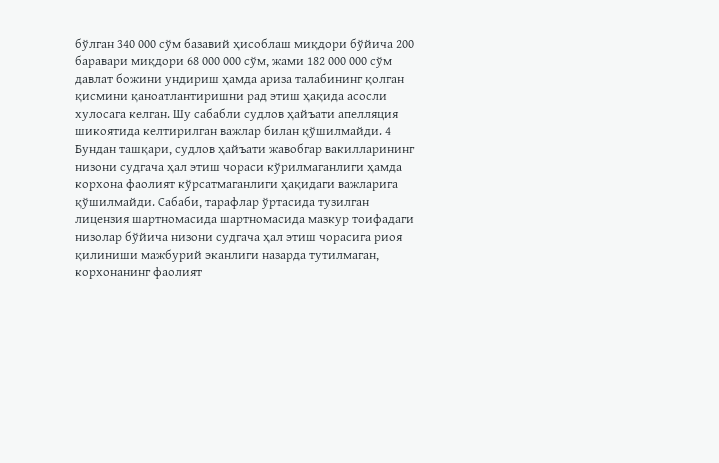бўлган 340 000 сўм базавий ҳисоблаш миқдори бўйича 200 баравари миқдори 68 000 000 сўм, жами 182 000 000 сўм давлат божини ундириш ҳамда ариза талабининг қолган қисмини қаноатлантиришни рад этиш ҳақида асосли хулосага келган. Шу сабабли судлов ҳайъати апелляция шикоятида келтирилган важлар билан қўшилмайди. 4 Бундан ташқари, судлов ҳайъати жавобгар вакилларининг низони судгача ҳал этиш чораси кўрилмаганлиги ҳамда корхона фаолият кўрсатмаганлиги ҳақидаги важларига қўшилмайди. Сабаби, тарафлар ўртасида тузилган лицензия шартномасида шартномасида мазкур тоифадаги низолар бўйича низони судгача ҳал этиш чорасига риоя қилиниши мажбурий эканлиги назарда тутилмаган, корхонанинг фаолият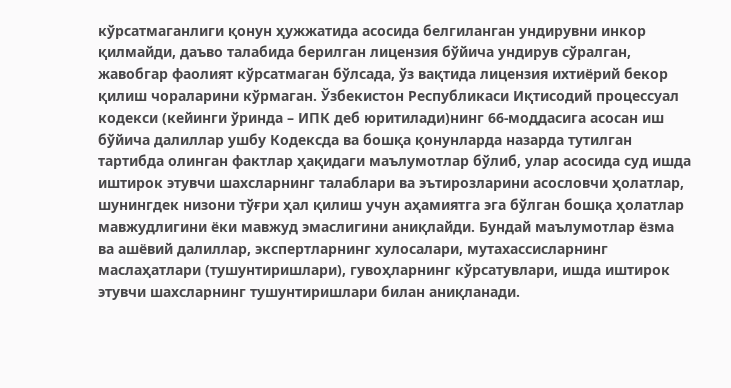кўрсатмаганлиги қонун ҳужжатида асосида белгиланган ундирувни инкор қилмайди, даъво талабида берилган лицензия бўйича ундирув сўралган, жавобгар фаолият кўрсатмаган бўлсада, ўз вақтида лицензия ихтиёрий бекор қилиш чораларини кўрмаган. Ўзбекистон Республикаси Иқтисодий процессуал кодекси (кейинги ўринда – ИПК деб юритилади)нинг 66-моддасига асосан иш бўйича далиллар ушбу Кодексда ва бошқа қонунларда назарда тутилган тартибда олинган фактлар ҳақидаги маълумотлар бўлиб, улар асосида суд ишда иштирок этувчи шахсларнинг талаблари ва эътирозларини асословчи ҳолатлар, шунингдек низони тўғри ҳал қилиш учун аҳамиятга эга бўлган бошқа ҳолатлар мавжудлигини ёки мавжуд эмаслигини аниқлайди. Бундай маълумотлар ёзма ва ашёвий далиллар, экспертларнинг хулосалари, мутахассисларнинг маслаҳатлари (тушунтиришлари), гувоҳларнинг кўрсатувлари, ишда иштирок этувчи шахсларнинг тушунтиришлари билан аниқланади.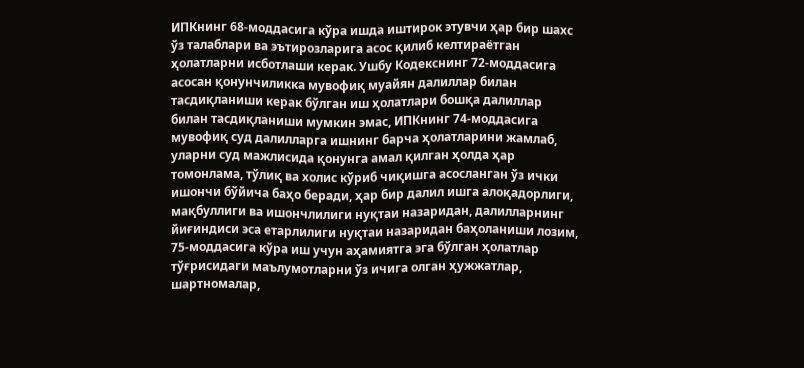ИПКнинг 68-моддасига кўра ишда иштирок этувчи ҳар бир шахс ўз талаблари ва эътирозларига асос қилиб келтираётган ҳолатларни исботлаши керак. Ушбу Кодекснинг 72-моддасига асосан қонунчиликка мувофиқ муайян далиллар билан тасдиқланиши керак бўлган иш ҳолатлари бошқа далиллар билан тасдиқланиши мумкин эмас, ИПКнинг 74-моддасига мувофиқ суд далилларга ишнинг барча ҳолатларини жамлаб, уларни суд мажлисида қонунга амал қилган ҳолда ҳар томонлама, тўлиқ ва холис кўриб чиқишга асосланган ўз ички ишончи бўйича баҳо беради, ҳар бир далил ишга алоқадорлиги, мақбуллиги ва ишончлилиги нуқтаи назаридан, далилларнинг йиғиндиси эса етарлилиги нуқтаи назаридан баҳоланиши лозим, 75-моддасига кўра иш учун аҳамиятга эга бўлган ҳолатлар тўғрисидаги маълумотларни ўз ичига олган ҳужжатлар, шартномалар,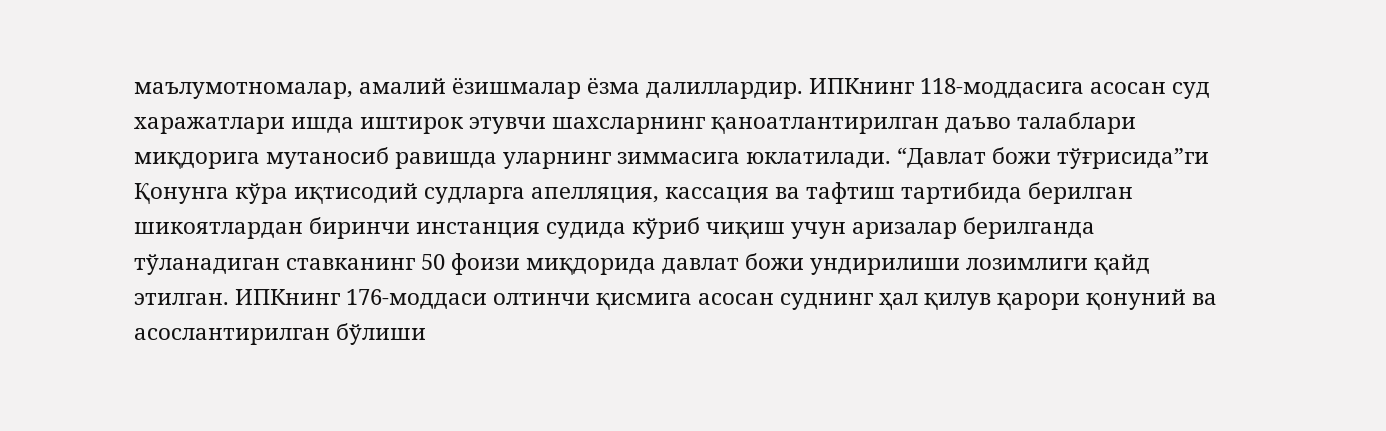маълумотномалар, амалий ёзишмалар ёзма далиллардир. ИПКнинг 118-моддасига асосан суд харажатлари ишда иштирок этувчи шахсларнинг қаноатлантирилган даъво талаблари миқдорига мутаносиб равишда уларнинг зиммасига юклатилади. “Давлат божи тўғрисида”ги Қонунга кўра иқтисодий судларга апелляция, кассация ва тафтиш тартибида берилган шикоятлардан биринчи инстанция судида кўриб чиқиш учун аризалар берилганда тўланадиган ставканинг 50 фоизи миқдорида давлат божи ундирилиши лозимлиги қайд этилган. ИПКнинг 176-моддаси олтинчи қисмига асосан суднинг ҳал қилув қарори қонуний ва асослантирилган бўлиши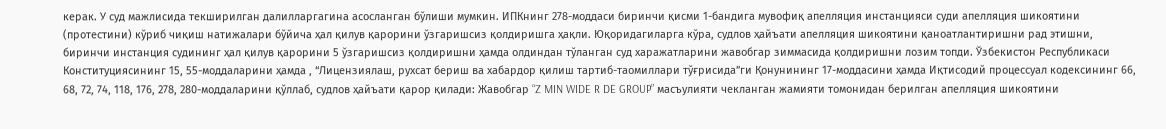керак. У суд мажлисида текширилган далилларгагина асосланган бўлиши мумкин. ИПКнинг 278-моддаси биринчи қисми 1-бандига мувофиқ апелляция инстанцияси суди апелляция шикоятини (протестини) кўриб чиқиш натижалари бўйича ҳал қилув қарорини ўзгаришсиз қолдиришга ҳақли. Юқоридагиларга кўра, судлов ҳайъати апелляция шикоятини қаноатлантиришни рад этишни, биринчи инстанция судининг ҳал қилув қарорини 5 ўзгаришсиз қолдиришни ҳамда олдиндан тўланган суд харажатларини жавобгар зиммасида қолдиришни лозим топди. Ўзбекистон Республикаси Конституциясининг 15, 55-моддаларини ҳамда , “Лицензиялаш, рухсат бериш ва хабардор қилиш тартиб-таомиллари тўғрисида”ги Қонунининг 17-моддасини ҳамда Иқтисодий процессуал кодексининг 66, 68, 72, 74, 118, 176, 278, 280-моддаларини қўллаб, судлов ҳайъати қарор қилади: Жавобгар “Z MIN WIDE R DE GROUP” масъулияти чекланган жамияти томонидан берилган апелляция шикоятини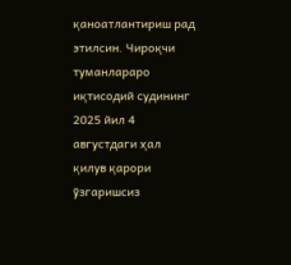қаноатлантириш рад этилсин. Чироқчи туманлараро иқтисодий судининг 2025 йил 4 августдаги ҳал қилув қарори ўзгаришсиз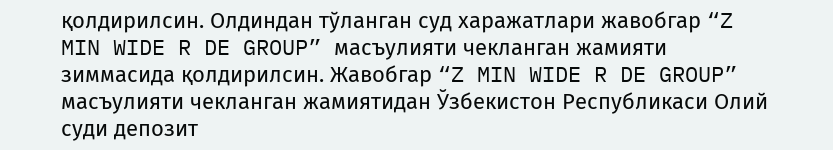қолдирилсин. Олдиндан тўланган суд харажатлари жавобгар “Z MIN WIDE R DE GROUP” масъулияти чекланган жамияти зиммасида қолдирилсин. Жавобгар “Z MIN WIDE R DE GROUP” масъулияти чекланган жамиятидан Ўзбекистон Республикаси Олий суди депозит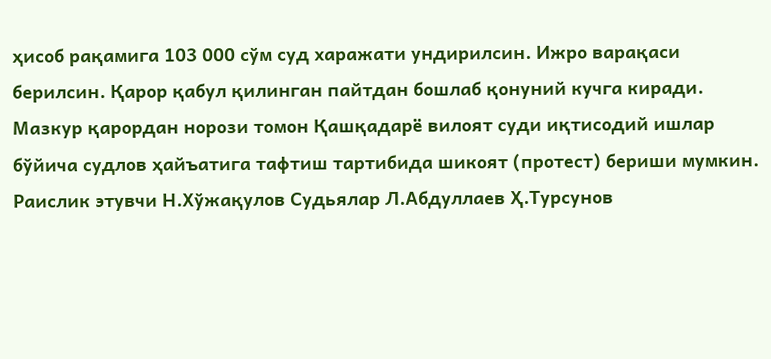ҳисоб рақамига 103 000 сўм суд харажати ундирилсин. Ижро варақаси берилсин. Қарор қабул қилинган пайтдан бошлаб қонуний кучга киради. Мазкур қарордан норози томон Қашқадарё вилоят суди иқтисодий ишлар бўйича судлов ҳайъатига тафтиш тартибида шикоят (протест) бериши мумкин. Раислик этувчи Н.Хўжақулов Судьялар Л.Абдуллаев Ҳ.Турсунов